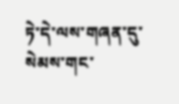ཏེ་དེ་ལས་གཞན་དུ་སེམས་གང་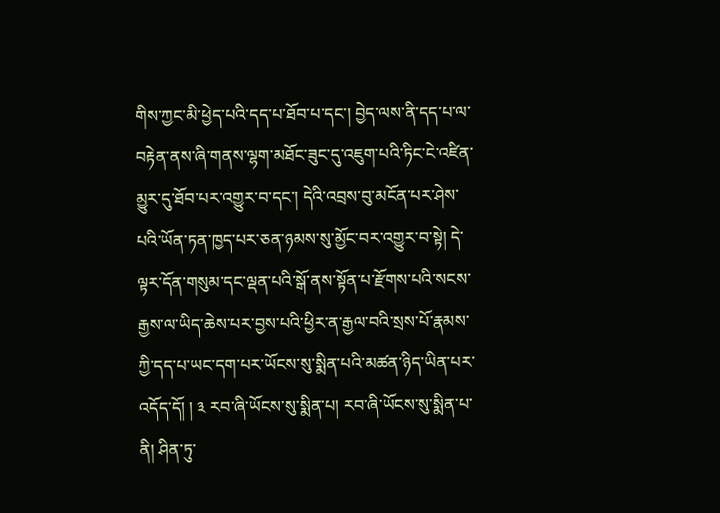གིས་ཀྱང་མི་ཕྱེད་པའི་དད་པ་ཐོབ་པ་དང་། བྱེད་ལས་ནི་དད་པ་ལ་བརྟེན་ནས་ཞི་གནས་ལྷག་མཐོང་ཟུང་དུ་འཇུག་པའི་ཏིང་ངེ་འཛིན་མྱུར་དུ་ཐོབ་པར་འགྱུར་བ་དང་། དེའི་འབྲས་བུ་མངོན་པར་ཤེས་པའི་ཡོན་ཏན་ཁྱད་པར་ཅན་ཉམས་སུ་མྱོང་བར་འགྱུར་བ་སྟེ། དེ་ལྟར་དོན་གསུམ་དང་ལྡན་པའི་སྒོ་ནས་སྟོན་པ་རྫོགས་པའི་སངས་རྒྱས་ལ་ཡིད་ཆེས་པར་བྱས་པའི་ཕྱིར་ན་རྒྱལ་བའི་སྲས་པོ་རྣམས་ཀྱི་དད་པ་ཡང་དག་པར་ཡོངས་སུ་སྨིན་པའི་མཚན་ཉིད་ཡིན་པར་འདོད་དོ། ། ༣ རབ་ཞི་ཡོངས་སུ་སྨིན་པ། རབ་ཞི་ཡོངས་སུ་སྨིན་པ་ནི། ཤིན་ཏུ་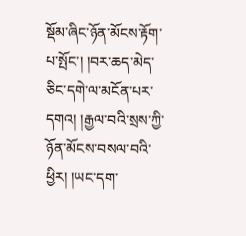སྡོམ་ཞིང་ཉོན་མོངས་རྟོག་པ་སྤོང་། །བར་ཆད་མེད་ཅིང་དགེ་ལ་མངོན་པར་དགའ། །རྒྱལ་བའི་སྲས་ཀྱི་ཉོན་མོངས་བསལ་བའི་ཕྱིར། །ཡང་དག་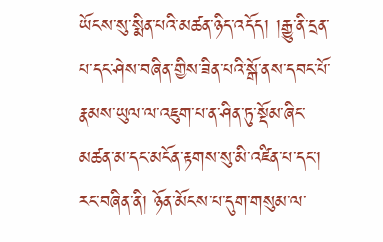ཡོངས་སུ་སྨིན་པའི་མཚན་ཉིད་འདོད། །རྒྱུ་ནི་དྲན་པ་དང་ཤེས་བཞིན་གྱིས་ཟིན་པའི་སྒོ་ནས་དབང་པོ་རྣམས་ཡུལ་ལ་འཇུག་པ་ན་ཤིན་ཏུ་སྡོམ་ཞིང་མཚན་མ་དང་མངོན་རྟགས་སུ་མི་འཛིན་པ་དང་། རང་བཞིན་ནི། ཉོན་མོངས་པ་དུག་གསུམ་ལ་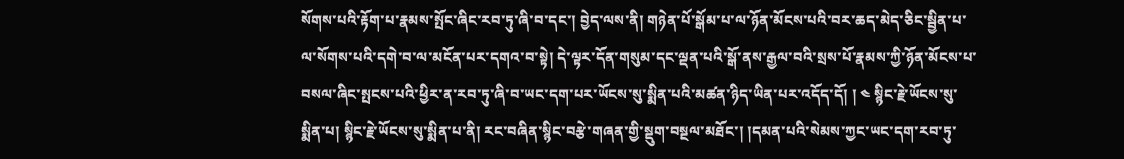སོགས་པའི་རྟོག་པ་རྣམས་སྤོང་ཞིང་རབ་ཏུ་ཞི་བ་དང་། བྱེད་ལས་ནི། གཉེན་པོ་སྒོམ་པ་ལ་ཉོན་མོངས་པའི་བར་ཆད་མེད་ཅིང་སྦྱིན་པ་ལ་སོགས་པའི་དགེ་བ་ལ་མངོན་པར་དགའ་བ་སྟེ། དེ་ལྟར་དོན་གསུམ་དང་ལྡན་པའི་སྒོ་ནས་རྒྱལ་བའི་སྲས་པོ་རྣམས་ཀྱི་ཉོན་མོངས་པ་བསལ་ཞིང་སྤངས་པའི་ཕྱིར་ན་རབ་ཏུ་ཞི་བ་ཡང་དག་པར་ཡོངས་སུ་སྨིན་པའི་མཚན་ཉིད་ཡིན་པར་འདོད་དོ། ། ༤ སྙིང་རྗེ་ཡོངས་སུ་སྨིན་པ། སྙིང་རྗེ་ཡོངས་སུ་སྨིན་པ་ནི། རང་བཞིན་སྙིང་བརྩེ་གཞན་གྱི་སྡུག་བསྔལ་མཐོང་། །དམན་པའི་སེམས་ཀྱང་ཡང་དག་རབ་ཏུ་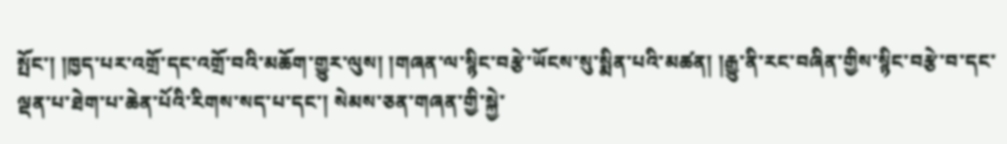སྤོང་། །ཁྱད་པར་འགྲོ་དང་འགྲོ་བའི་མཆོག་གྱུར་ལུས། །གཞན་ལ་སྙིང་བརྩེ་ཡོངས་སུ་སྨིན་པའི་མཚན། །རྒྱུ་ནི་རང་བཞིན་གྱིས་སྙིང་བརྩེ་བ་དང་ལྡན་པ་ཐེག་པ་ཆེན་པོའི་རིགས་སད་པ་དང་། སེམས་ཅན་གཞན་གྱི་སྐྱེ་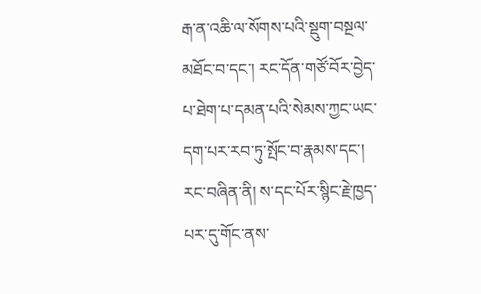རྒ་ན་འཆི་ལ་སོགས་པའི་སྡུག་བསྔལ་མཐོང་བ་དང་། རང་དོན་གཙོ་བོར་བྱེད་པ་ཐེག་པ་དམན་པའི་སེམས་ཀྱང་ཡང་དག་པར་རབ་ཏུ་སྤོང་བ་རྣམས་དང་། རང་བཞིན་ནི། ས་དང་པོར་སྙིང་རྗེ་ཁྱད་པར་དུ་གོང་ནས་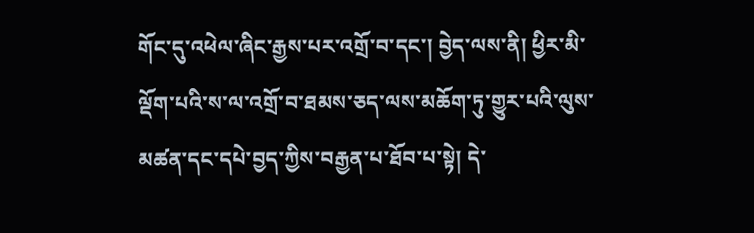གོང་དུ་འཕེལ་ཞིང་རྒྱས་པར་འགྲོ་བ་དང་། བྱེད་ལས་ནི། ཕྱིར་མི་ལྡོག་པའི་ས་ལ་འགྲོ་བ་ཐམས་ཅད་ལས་མཆོག་ཏུ་གྱུར་པའི་ལུས་མཚན་དང་དཔེ་བྱད་ཀྱིས་བརྒྱན་པ་ཐོབ་པ་སྟེ། དེ་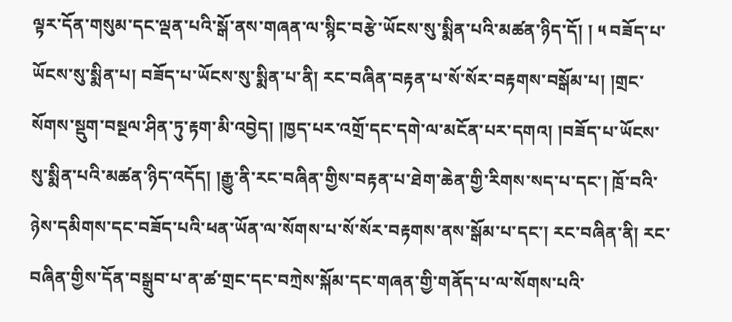ལྟར་དོན་གསུམ་དང་ལྡན་པའི་སྒོ་ནས་གཞན་ལ་སྙིང་བརྩེ་ཡོངས་སུ་སྨིན་པའི་མཚན་ཉིད་དོ། ། ༥ བཟོད་པ་ཡོངས་སུ་སྨིན་པ། བཟོད་པ་ཡོངས་སུ་སྨིན་པ་ནི། རང་བཞིན་བརྟན་པ་སོ་སོར་བརྟགས་བསྒོམ་པ། །གྲང་སོགས་སྡུག་བསྔལ་ཤིན་ཏུ་རྟག་མི་འབྱེད། །ཁྱད་པར་འགྲོ་དང་དགེ་ལ་མངོན་པར་དགའ། །བཟོད་པ་ཡོངས་སུ་སྨིན་པའི་མཚན་ཉིད་འདོད། །རྒྱུ་ནི་རང་བཞིན་གྱིས་བརྟན་པ་ཐེག་ཆེན་གྱི་རིགས་སད་པ་དང་། ཁྲོ་བའི་ཉེས་དམིགས་དང་བཟོད་པའི་ཕན་ཡོན་ལ་སོགས་པ་སོ་སོར་བརྟགས་ནས་སྒོམ་པ་དང་། རང་བཞིན་ནི། རང་བཞིན་གྱིས་དོན་བསྒྲུབ་པ་ན་ཚ་གྲང་དང་བཀྲེས་སྐོམ་དང་གཞན་གྱི་གནོད་པ་ལ་སོགས་པའི་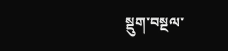སྡུག་བསྔལ་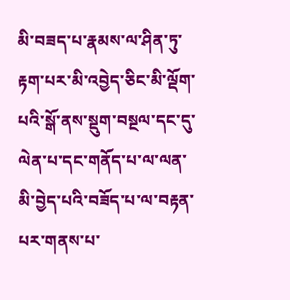མི་བཟད་པ་རྣམས་ལ་ཤིན་ཏུ་རྟག་པར་མི་འབྱེད་ཅིང་མི་ལྡོག་པའི་སྒོ་ནས་སྡུག་བསྔལ་དང་དུ་ལེན་པ་དང་གནོད་པ་ལ་ལན་མི་བྱེད་པའི་བཟོད་པ་ལ་བརྟན་པར་གནས་པ་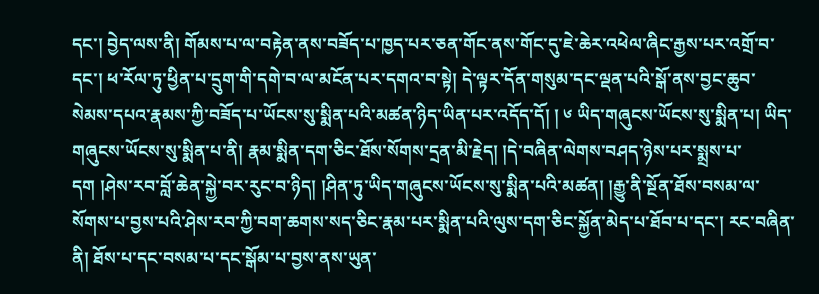དང་། བྱེད་ལས་ནི། གོམས་པ་ལ་བརྟེན་ནས་བཟོད་པ་ཁྱད་པར་ཅན་གོང་ནས་གོང་དུ་ཇེ་ཆེར་འཕེལ་ཞིང་རྒྱས་པར་འགྲོ་བ་དང་། ཕ་རོལ་ཏུ་ཕྱིན་པ་དྲུག་གི་དགེ་བ་ལ་མངོན་པར་དགའ་བ་སྟེ། དེ་ལྟར་དོན་གསུམ་དང་ལྡན་པའི་སྒོ་ནས་བྱང་ཆུབ་སེམས་དཔའ་རྣམས་ཀྱི་བཟོད་པ་ཡོངས་སུ་སྨིན་པའི་མཚན་ཉིད་ཡིན་པར་འདོད་དོ། ། ༦ ཡིད་གཞུངས་ཡོངས་སུ་སྨིན་པ། ཡིད་གཞུངས་ཡོངས་སུ་སྨིན་པ་ནི། རྣམ་སྨིན་དག་ཅིང་ཐོས་སོགས་དྲན་མི་རྗེད། །དེ་བཞིན་ལེགས་བཤད་ཉེས་པར་སྨྲས་པ་དག །ཤེས་རབ་བློ་ཆེན་སྐྱེ་བར་རུང་བ་ཉིད། །ཤིན་ཏུ་ཡིད་གཞུངས་ཡོངས་སུ་སྨིན་པའི་མཚན། །རྒྱུ་ནི་སྔོན་ཐོས་བསམ་ལ་སོགས་པ་བྱས་པའི་ཤེས་རབ་ཀྱི་བག་ཆགས་སད་ཅིང་རྣམ་པར་སྨིན་པའི་ལུས་དག་ཅིང་སྐྱོན་མེད་པ་ཐོབ་པ་དང་། རང་བཞིན་ནི། ཐོས་པ་དང་བསམ་པ་དང་སྒོམ་པ་བྱས་ནས་ཡུན་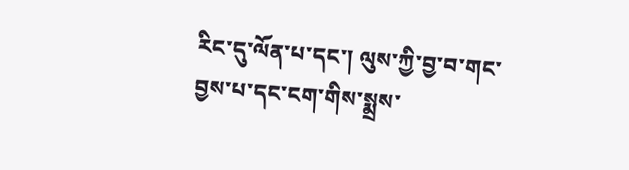རིང་དུ་ལོན་པ་དང་། ལུས་ཀྱི་བྱ་བ་གང་བྱས་པ་དང་ངག་གིས་སྨྲས་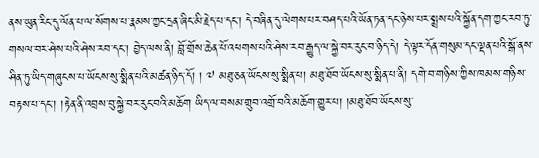ནས་ཡུན་རིང་དུ་ལོན་པ་ལ་སོགས་པ་རྣམས་ཀྱང་དྲན་ཞིང་མི་རྗེད་པ་དང་། དེ་བཞིན་དུ་ལེགས་པར་བཤད་པའི་ཡོན་ཏན་དང་ཉེས་པར་སྨྲས་པའི་སྐྱོན་དག་ཀྱང་རབ་ཏུ་གསལ་བར་ཤེས་པའི་ཤེས་རབ་དང་། བྱེད་ལས་ནི། བློ་གྲོས་ཆེན་པོ་འཕགས་པའི་ཤེས་རབ་རྒྱུད་ལ་སྐྱེ་བར་རུང་བ་ཉིད་དེ། དེ་ལྟར་དོན་གསུམ་དང་ལྡན་པའི་སྒོ་ནས་ཤིན་ཏུ་ཡིད་གཞུངས་པ་ཡོངས་སུ་སྨིན་པའི་མཚན་ཉིད་དོ། ། ༧ མཐུ་ཅན་ཡོངས་སུ་སྨིན་པ། མཐུ་ཐོབ་ཡོངས་སུ་སྨིན་པ་ནི། དགེ་བ་གཉིས་ཀྱིས་ཁམས་གཉིས་བརྟས་པ་དང་། །རྟེན་ནི་འབྲས་བུ་སྐྱེ་བར་རུང་བའི་མཆོག ཡིད་ལ་བསམ་གྲུབ་འགྲོ་བའི་མཆོག་གྱུར་པ། །མཐུ་ཐོབ་ཡོངས་སུ་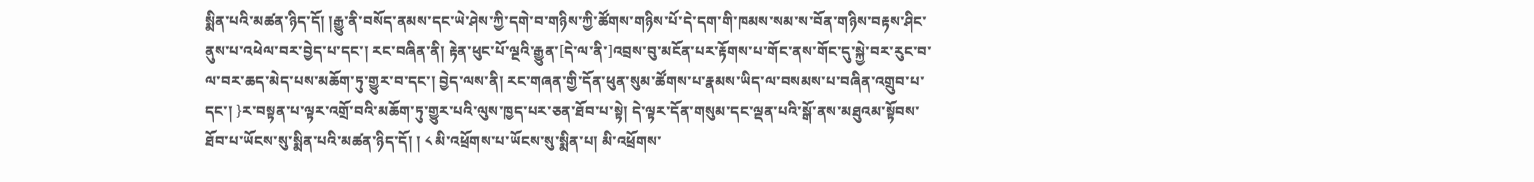སྨིན་པའི་མཚན་ཉིད་དོ། །རྒྱུ་ནི་བསོད་ནམས་དང་ཡེ་ཤེས་ཀྱི་དགེ་བ་གཉིས་ཀྱི་ཚོགས་གཉིས་པོ་དེ་དག་གི་ཁམས་སམ་ས་བོན་གཉིས་བརྟས་ཤིང་ནུས་པ་འཕེལ་བར་བྱེད་པ་དང་། རང་བཞིན་ནི། རྟེན་ཕུང་པོ་ལྔའི་རྒྱུན་[དེ་ལ་ནི་]འབྲས་བུ་མངོན་པར་རྟོགས་པ་གོང་ནས་གོང་དུ་སྐྱེ་བར་རུང་བ་ལ་བར་ཆད་མེད་པས་མཆོག་ཏུ་གྱུར་བ་དང་། བྱེད་ལས་ནི། རང་གཞན་གྱི་དོན་ཕུན་སུམ་ཚོགས་པ་རྣམས་ཡིད་ལ་བསམས་པ་བཞིན་འགྲུབ་པ་དང་། }ར་བསྟན་པ་ལྟར་འགྲོ་བའི་མཆོག་ཏུ་གྱུར་པའི་ལུས་ཁྱད་པར་ཅན་ཐོབ་པ་སྟེ། དེ་ལྟར་དོན་གསུམ་དང་ལྡན་པའི་སྒོ་ནས་མཐུའམ་སྟོབས་ཐོབ་པ་ཡོངས་སུ་སྨིན་པའི་མཚན་ཉིད་དོ། ། ༨ མི་འཕྲོགས་པ་ཡོངས་སུ་སྨིན་པ། མི་འཕྲོགས་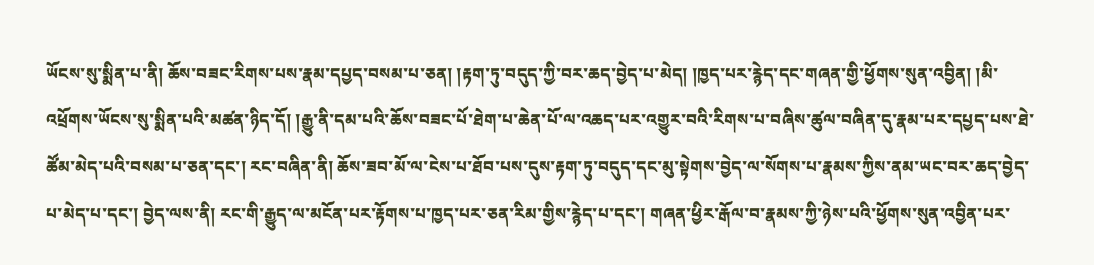ཡོངས་སུ་སྨིན་པ་ནི། ཆོས་བཟང་རིགས་པས་རྣམ་དཔྱད་བསམ་པ་ཅན། །རྟག་ཏུ་བདུད་ཀྱི་བར་ཆད་བྱེད་པ་མེད། །ཁྱད་པར་རྙེད་དང་གཞན་གྱི་ཕྱོགས་སུན་འབྱིན། །མི་འཕྲོགས་ཡོངས་སུ་སྨིན་པའི་མཚན་ཉིད་དོ། །རྒྱུ་ནི་དམ་པའི་ཆོས་བཟང་པོ་ཐེག་པ་ཆེན་པོ་ལ་འཆད་པར་འགྱུར་བའི་རིགས་པ་བཞིས་ཚུལ་བཞིན་དུ་རྣམ་པར་དཔྱད་པས་ཐེ་ཚོམ་མེད་པའི་བསམ་པ་ཅན་དང་། རང་བཞིན་ནི། ཆོས་ཟབ་མོ་ལ་ངེས་པ་ཐོབ་པས་དུས་རྟག་ཏུ་བདུད་དང་མུ་སྟེགས་བྱེད་ལ་སོགས་པ་རྣམས་ཀྱིས་ནམ་ཡང་བར་ཆད་བྱེད་པ་མེད་པ་དང་། བྱེད་ལས་ནི། རང་གི་རྒྱུད་ལ་མངོན་པར་རྟོགས་པ་ཁྱད་པར་ཅན་རིམ་གྱིས་རྙེད་པ་དང་། གཞན་ཕྱིར་རྒོལ་བ་རྣམས་ཀྱི་ཉེས་པའི་ཕྱོགས་སུན་འབྱིན་པར་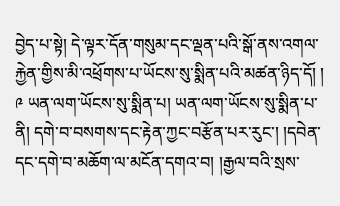བྱེད་པ་སྟེ། དེ་ལྟར་དོན་གསུམ་དང་ལྡན་པའི་སྒོ་ནས་འགལ་རྐྱེན་གྱིས་མི་འཕྲོགས་པ་ཡོངས་སུ་སྨིན་པའི་མཚན་ཉིད་དོ། ། ༩ ཡན་ལག་ཡོངས་སུ་སྨིན་པ། ཡན་ལག་ཡོངས་སུ་སྨིན་པ་ནི། དགེ་བ་བསགས་དང་རྟེན་ཀྱང་བརྩོན་པར་རུང་། །དབེན་དང་དགེ་བ་མཆོག་ལ་མངོན་དགའ་བ། །རྒྱལ་བའི་སྲས་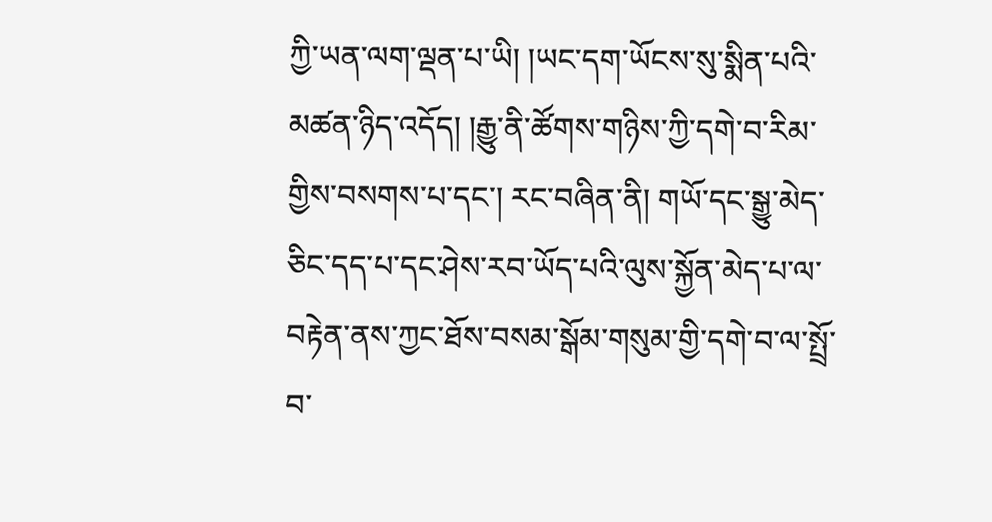ཀྱི་ཡན་ལག་ལྡན་པ་ཡི། །ཡང་དག་ཡོངས་སུ་སྨིན་པའི་མཚན་ཉིད་འདོད། །རྒྱུ་ནི་ཚོགས་གཉིས་ཀྱི་དགེ་བ་རིམ་གྱིས་བསགས་པ་དང་། རང་བཞིན་ནི། གཡོ་དང་སྒྱུ་མེད་ཅིང་དད་པ་དང་ཤེས་རབ་ཡོད་པའི་ལུས་སྐྱོན་མེད་པ་ལ་བརྟེན་ནས་ཀྱང་ཐོས་བསམ་སྒོམ་གསུམ་གྱི་དགེ་བ་ལ་སྤྲོ་བ་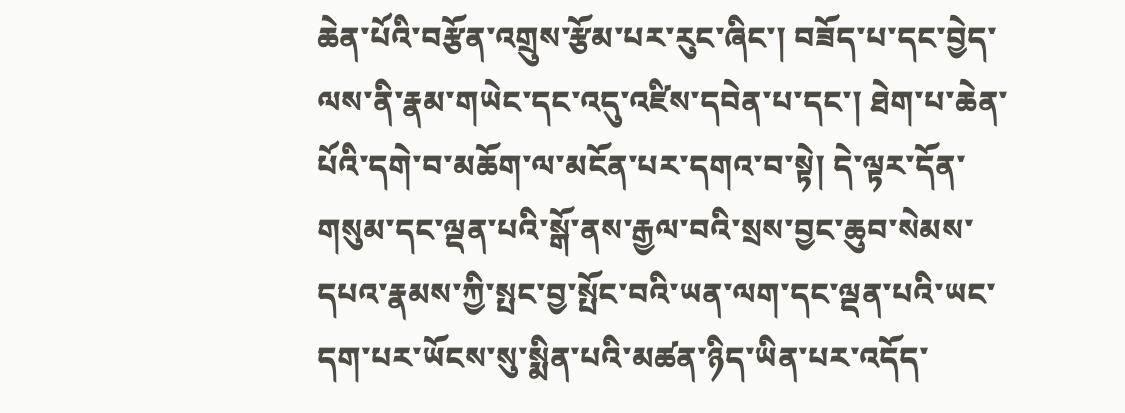ཆེན་པོའི་བརྩོན་འགྲུས་རྩོམ་པར་རུང་ཞིང་། བཟོད་པ་དང་བྱེད་ལས་ནི་རྣམ་གཡེང་དང་འདུ་འཛིས་དབེན་པ་དང་། ཐེག་པ་ཆེན་པོའི་དགེ་བ་མཆོག་ལ་མངོན་པར་དགའ་བ་སྟེ། དེ་ལྟར་དོན་གསུམ་དང་ལྡན་པའི་སྒོ་ནས་རྒྱལ་བའི་སྲས་བྱང་ཆུབ་སེམས་དཔའ་རྣམས་ཀྱི་སྤང་བྱ་སྤོང་བའི་ཡན་ལག་དང་ལྡན་པའི་ཡང་དག་པར་ཡོངས་སུ་སྨིན་པའི་མཚན་ཉིད་ཡིན་པར་འདོད་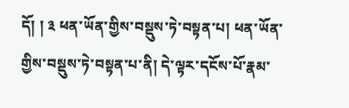དོ། ། ༣ ཕན་ཡོན་གྱིས་བསྡུས་ཏེ་བསྟན་པ། ཕན་ཡོན་གྱིས་བསྡུས་ཏེ་བསྟན་པ་ནི། དེ་ལྟར་དངོས་པོ་རྣམ་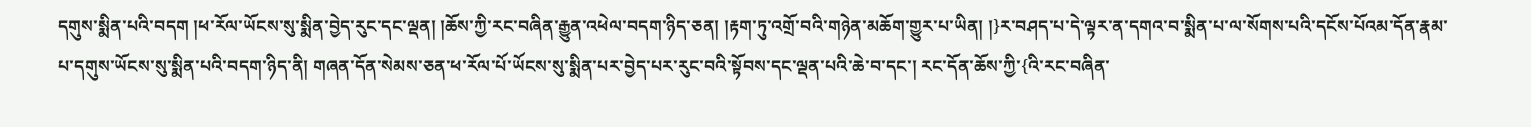དགུས་སྨིན་པའི་བདག །ཕ་རོལ་ཡོངས་སུ་སྨིན་བྱེད་རུང་དང་ལྡན། །ཆོས་ཀྱི་རང་བཞིན་རྒྱུན་འཕེལ་བདག་ཉིད་ཅན། །རྟག་ཏུ་འགྲོ་བའི་གཉེན་མཆོག་གྱུར་པ་ཡིན། །}ར་བཤད་པ་དེ་ལྟར་ན་དགའ་བ་སྨིན་པ་ལ་སོགས་པའི་དངོས་པོའམ་དོན་རྣམ་པ་དགུས་ཡོངས་སུ་སྨིན་པའི་བདག་ཉིད་ནི། གཞན་དོན་སེམས་ཅན་ཕ་རོལ་པོ་ཡོངས་སུ་སྨིན་པར་བྱེད་པར་རུང་བའི་སྟོབས་དང་ལྡན་པའི་ཆེ་བ་དང་། རང་དོན་ཆོས་ཀྱི་{འི་རང་བཞིན་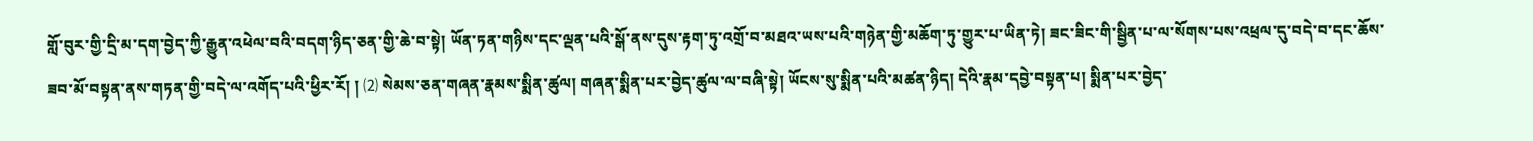གློ་བུར་གྱི་དྲི་མ་དག་བྱེད་ཀྱི་རྒྱུན་འཕེལ་བའི་བདག་ཉིད་ཅན་གྱི་ཆེ་བ་སྟེ། ཡོན་ཏན་གཉིས་དང་ལྡན་པའི་སྒོ་ནས་དུས་རྟག་ཏུ་འགྲོ་བ་མཐའ་ཡས་པའི་གཉེན་གྱི་མཆོག་ཏུ་གྱུར་པ་ཡིན་ཏེ། ཟང་ཟིང་གི་སྦྱིན་པ་ལ་སོགས་པས་འཕྲལ་དུ་བདེ་བ་དང་ཆོས་ཟབ་མོ་བསྟན་ནས་གཏན་གྱི་བདེ་ལ་འགོད་པའི་ཕྱིར་རོ། ། ⑵ སེམས་ཅན་གཞན་རྣམས་སྨིན་ཚུལ། གཞན་སྨིན་པར་བྱེད་ཚུལ་ལ་བཞི་སྟེ། ཡོངས་སུ་སྨིན་པའི་མཚན་ཉིད། དེའི་རྣམ་དབྱེ་བསྟན་པ། སྨིན་པར་བྱེད་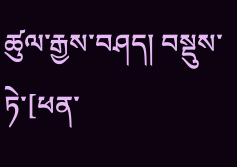ཚུལ་རྒྱས་བཤད། བསྡུས་ཏེ་[ཕན་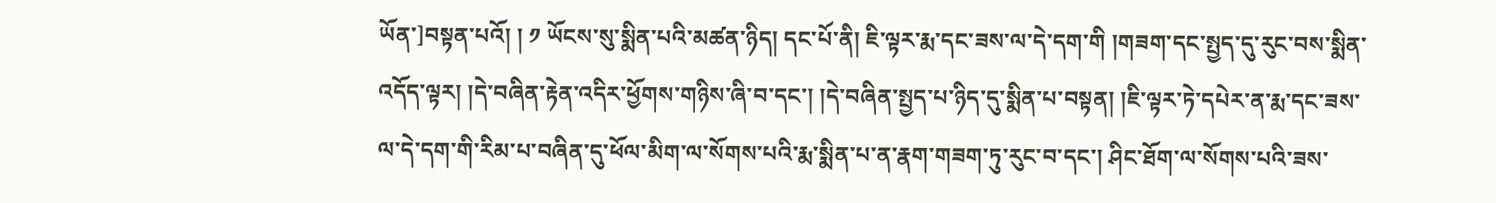ཡོན་]བསྟན་པའོ། ། ༡ ཡོངས་སུ་སྨིན་པའི་མཚན་ཉིད། དང་པོ་ནི། ཇི་ལྟར་རྨ་དང་ཟས་ལ་དེ་དག་གི །གཟག་དང་སྤྱད་དུ་རུང་བས་སྨིན་འདོད་ལྟར། །དེ་བཞིན་རྟེན་འདིར་ཕྱོགས་གཉིས་ཞི་བ་དང་། །དེ་བཞིན་སྤྱད་པ་ཉིད་དུ་སྨིན་པ་བསྟན། །ཇི་ལྟར་ཏེ་དཔེར་ན་རྨ་དང་ཟས་ལ་དེ་དག་གི་རིམ་པ་བཞིན་དུ་ཕོལ་མིག་ལ་སོགས་པའི་རྨ་སྨིན་པ་ན་རྣག་གཟག་ཏུ་རུང་བ་དང་། ཤིང་ཐོག་ལ་སོགས་པའི་ཟས་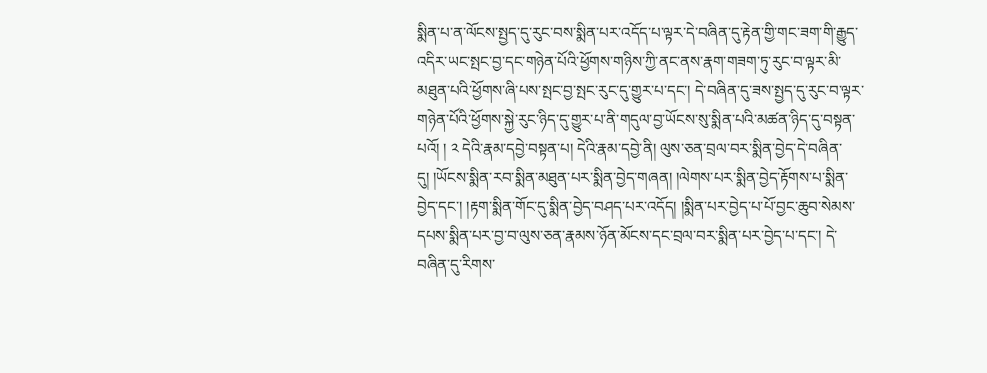སྨིན་པ་ན་ལོངས་སྤྱད་དུ་རུང་བས་སྨིན་པར་འདོད་པ་ལྟར་དེ་བཞིན་དུ་རྟེན་གྱི་གང་ཟག་གི་རྒྱུད་འདིར་ཡང་སྤང་བྱ་དང་གཉེན་པོའི་ཕྱོགས་གཉིས་ཀྱི་ནང་ནས་རྣག་གཟག་ཏུ་རུང་བ་ལྟར་མི་མཐུན་པའི་ཕྱོགས་ཞི་པས་སྤང་བྱ་སྤང་རུང་དུ་གྱུར་པ་དང་། དེ་བཞིན་དུ་ཟས་སྤྱད་དུ་རུང་བ་ལྟར་གཉེན་པོའི་ཕྱོགས་སྐྱེ་རུང་ཉིད་དུ་གྱུར་པ་ནི་གདུལ་བྱ་ཡོངས་སུ་སྨིན་པའི་མཚན་ཉིད་དུ་བསྟན་པའོ། ། ༢ དེའི་རྣམ་དབྱེ་བསྟན་པ། དེའི་རྣམ་དབྱེ་ནི། ལུས་ཅན་བྲལ་བར་སྨིན་བྱེད་དེ་བཞིན་དུ། །ཡོངས་སྨིན་རབ་སྨིན་མཐུན་པར་སྨིན་བྱེད་གཞན། །ལེགས་པར་སྨིན་བྱེད་རྟོགས་པ་སྨིན་བྱེད་དང་། །རྟག་སྨིན་གོང་དུ་སྨིན་བྱེད་བཤད་པར་འདོད། །སྨིན་པར་བྱེད་པ་པོ་བྱང་ཆུབ་སེམས་དཔས་སྨིན་པར་བྱ་བ་ལུས་ཅན་རྣམས་ཉོན་མོངས་དང་བྲལ་བར་སྨིན་པར་བྱེད་པ་དང་། དེ་བཞིན་དུ་རིགས་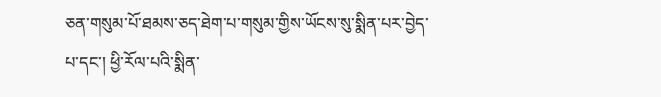ཅན་གསུམ་པོ་ཐམས་ཅད་ཐེག་པ་གསུམ་གྱིས་ཡོངས་སུ་སྨིན་པར་བྱེད་པ་དང་། ཕྱི་རོལ་པའི་སྨིན་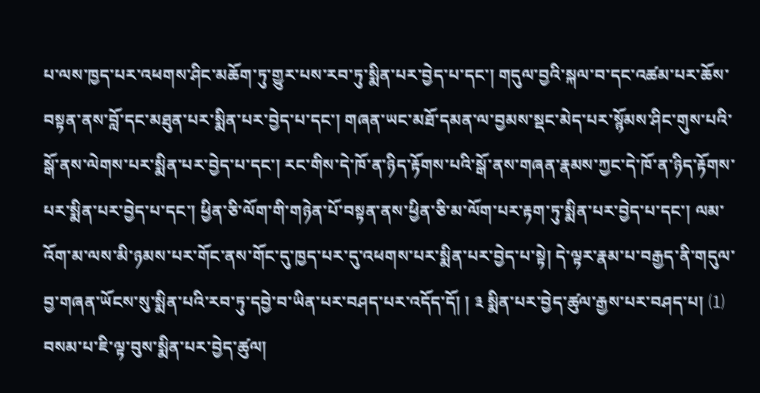པ་ལས་ཁྱད་པར་འཕགས་ཤིང་མཆོག་ཏུ་གྱུར་པས་རབ་ཏུ་སྨིན་པར་བྱེད་པ་དང་། གདུལ་བྱའི་སྐལ་བ་དང་འཚམ་པར་ཆོས་བསྟན་ནས་བློ་དང་མཐུན་པར་སྨིན་པར་བྱེད་པ་དང་། གཞན་ཡང་མཐོ་དམན་ལ་བྱམས་སྡང་མེད་པར་སྙོམས་ཤིང་གུས་པའི་སྒོ་ནས་ལེགས་པར་སྨིན་པར་བྱེད་པ་དང་། རང་གིས་དེ་ཁོ་ན་ཉིད་རྟོགས་པའི་སྒོ་ནས་གཞན་རྣམས་ཀྱང་དེ་ཁོ་ན་ཉིད་རྟོགས་པར་སྨིན་པར་བྱེད་པ་དང་། ཕྱིན་ཅི་ལོག་གི་གཉེན་པོ་བསྟན་ནས་ཕྱིན་ཅི་མ་ལོག་པར་རྟག་ཏུ་སྨིན་པར་བྱེད་པ་དང་། ལམ་འོག་མ་ལས་མི་ཉམས་པར་གོང་ནས་གོང་དུ་ཁྱད་པར་དུ་འཕགས་པར་སྨིན་པར་བྱེད་པ་སྟེ། དེ་ལྟར་རྣམ་པ་བརྒྱད་ནི་གདུལ་བྱ་གཞན་ཡོངས་སུ་སྨིན་པའི་རབ་ཏུ་དབྱེ་བ་ཡིན་པར་བཤད་པར་འདོད་དོ། ། ༣ སྨིན་པར་བྱེད་ཚུལ་རྒྱས་པར་བཤད་པ། ⑴ བསམ་པ་ཇི་ལྟ་བུས་སྨིན་པར་བྱེད་ཚུལ།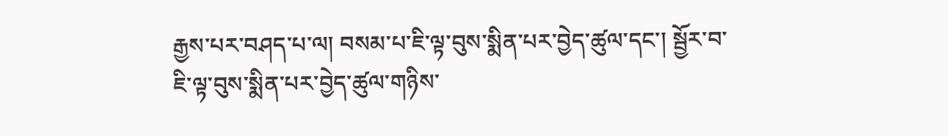རྒྱས་པར་བཤད་པ་ལ། བསམ་པ་ཇི་ལྟ་བུས་སྨིན་པར་བྱེད་ཚུལ་དང་། སྦྱོར་བ་ཇི་ལྟ་བུས་སྨིན་པར་བྱེད་ཚུལ་གཉིས་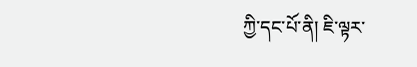ཀྱི་དང་པོ་ནི། ཇི་ལྟར་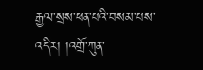རྒྱལ་སྲས་ཕན་པའི་བསམ་པས་འདིར། །འགྲོ་ཀུན་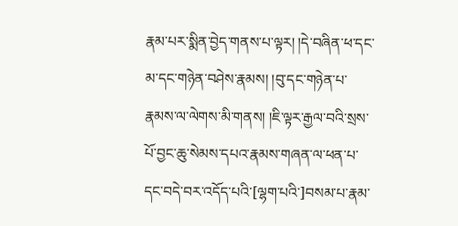རྣམ་པར་སྨིན་བྱེད་གནས་པ་ལྟར། །དེ་བཞིན་ཕ་དང་མ་དང་གཉེན་བཤེས་རྣམས། །བུ་དང་གཉེན་པ་རྣམས་ལ་ལེགས་མི་གནས། །ཇི་ལྟར་རྒྱལ་བའི་སྲས་པོ་བྱང་ཆུ་སེམས་དཔའ་རྣམས་གཞན་ལ་ཕན་པ་དང་བདེ་བར་འདོད་པའི་[ལྷག་པའི་]བསམ་པ་རྣམ་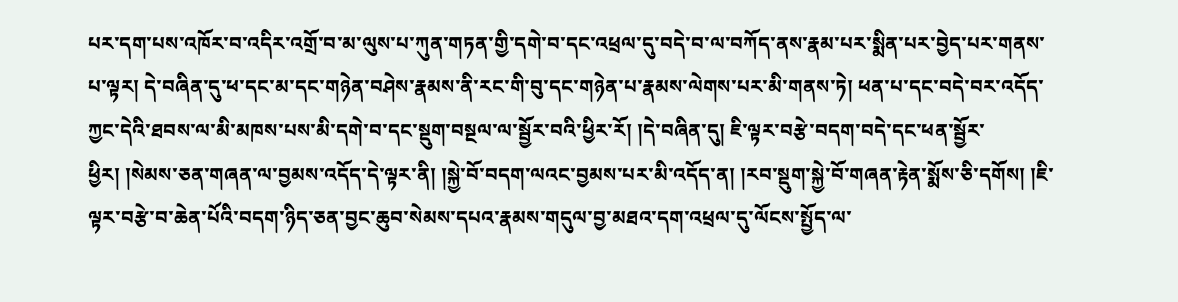པར་དག་པས་འཁོར་བ་འདིར་འགྲོ་བ་མ་ལུས་པ་ཀུན་གཏན་གྱི་དགེ་བ་དང་འཕྲལ་དུ་བདེ་བ་ལ་བཀོད་ནས་རྣམ་པར་སྨིན་པར་བྱེད་པར་གནས་པ་ལྟར། དེ་བཞིན་དུ་ཕ་དང་མ་དང་གཉེན་བཤེས་རྣམས་ནི་རང་གི་བུ་དང་གཉེན་པ་རྣམས་ལེགས་པར་མི་གནས་ཏེ། ཕན་པ་དང་བདེ་བར་འདོད་ཀྱང་དེའི་ཐབས་ལ་མི་མཁས་པས་མི་དགེ་བ་དང་སྡུག་བསྔལ་ལ་སྦྱོར་བའི་ཕྱིར་རོ། །དེ་བཞིན་དུ། ཇི་ལྟར་བརྩེ་བདག་བདེ་དང་ཕན་སྦྱོར་ཕྱིར། །སེམས་ཅན་གཞན་ལ་བྱམས་འདོད་དེ་ལྟར་ནི། །སྐྱེ་བོ་བདག་ལའང་བྱམས་པར་མི་འདོད་ན། །རབ་སྡུག་སྐྱེ་བོ་གཞན་རྟེན་སྨོས་ཅི་དགོས། །ཇི་ལྟར་བརྩེ་བ་ཆེན་པོའི་བདག་ཉིད་ཅན་བྱང་ཆུབ་སེམས་དཔའ་རྣམས་གདུལ་བྱ་མཐའ་དག་འཕྲལ་དུ་ལོངས་སྤྱོད་ལ་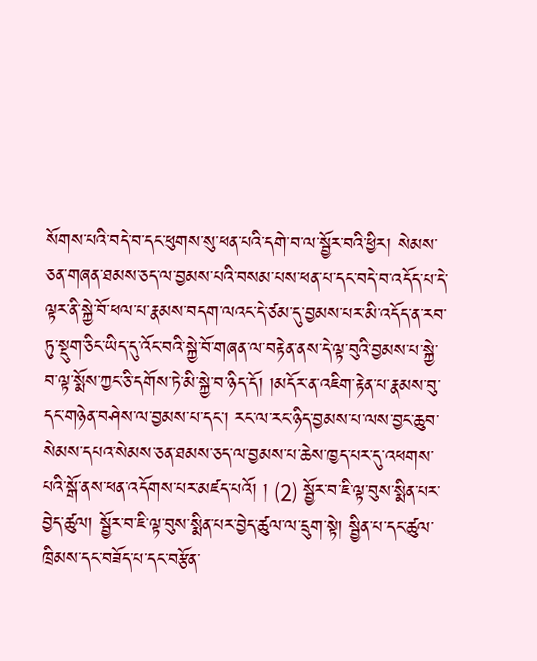སོགས་པའི་བདེ་བ་དང་ཕུགས་སུ་ཕན་པའི་དགེ་བ་ལ་སྦྱོར་བའི་ཕྱིར། སེམས་ཅན་གཞན་ཐམས་ཅད་ལ་བྱམས་པའི་བསམ་པས་ཕན་པ་དང་བདེ་བ་འདོད་པ་དེ་ལྟར་ནི་སྐྱེ་བོ་ཕལ་པ་རྣམས་བདག་ལའང་དེ་ཙམ་དུ་བྱམས་པར་མི་འདོད་ན་རབ་ཏུ་སྡུག་ཅིང་ཡིད་དུ་འོང་བའི་སྐྱེ་བོ་གཞན་ལ་བརྟེན་ནས་དེ་ལྟ་བུའི་བྱམས་པ་སྐྱེ་བ་ལྟ་སྨོས་ཀྱང་ཅི་དགོས་ཏེ་མི་སྐྱེ་བ་ཉིད་དོ། །མདོར་ན་འཇིག་རྟེན་པ་རྣམས་བུ་དང་གཉེན་བཤེས་ལ་བྱམས་པ་དང་། རང་ལ་རང་ཉིད་བྱམས་པ་ལས་བྱང་ཆུབ་སེམས་དཔའ་སེམས་ཅན་ཐམས་ཅད་ལ་བྱམས་པ་ཆེས་ཁྱད་པར་དུ་འཕགས་པའི་སྒོ་ནས་ཕན་འདོགས་པར་མཛད་པའོ། ། ⑵ སྦྱོར་བ་ཇི་ལྟ་བུས་སྨིན་པར་བྱེད་ཚུལ། སྦྱོར་བ་ཇི་ལྟ་བུས་སྨིན་པར་བྱེད་ཚུལ་ལ་དྲུག་སྟེ། སྦྱིན་པ་དང་ཚུལ་ཁྲིམས་དང་བཟོད་པ་དང་བརྩོན་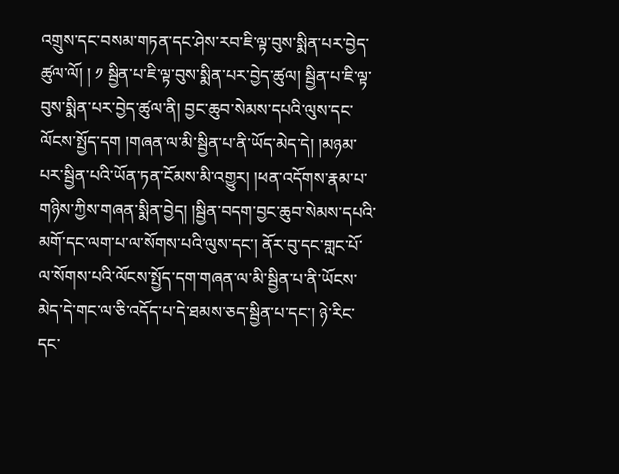འགྲུས་དང་བསམ་གཏན་དང་ཤེས་རབ་ཇི་ལྟ་བུས་སྨིན་པར་བྱེད་ཚུལ་ལོ། ། ༡ སྦྱིན་པ་ཇི་ལྟ་བུས་སྨིན་པར་བྱེད་ཚུལ། སྦྱིན་པ་ཇི་ལྟ་བུས་སྨིན་པར་བྱེད་ཚུལ་ནི། བྱང་ཆུབ་སེམས་དཔའི་ལུས་དང་ལོངས་སྤྱོད་དག །གཞན་ལ་མི་སྦྱིན་པ་ནི་ཡོད་མེད་དེ། །མཉམ་པར་སྦྱིན་པའི་ཡོན་ཏན་ངོམས་མི་འགྱུར། །ཕན་འདོགས་རྣམ་པ་གཉིས་ཀྱིས་གཞན་སྨིན་བྱེད། །སྦྱིན་བདག་བྱང་ཆུབ་སེམས་དཔའི་མགོ་དང་ལག་པ་ལ་སོགས་པའི་ལུས་དང་། ནོར་བུ་དང་གླང་པོ་ལ་སོགས་པའི་ལོངས་སྤྱོད་དག་གཞན་ལ་མི་སྦྱིན་པ་ནི་ཡོངས་མེད་དེ་གང་ལ་ཅི་འདོད་པ་དེ་ཐམས་ཅད་སྦྱིན་པ་དང་། ཉེ་རིང་དང་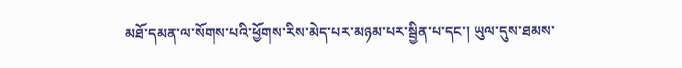མཐོ་དམན་ལ་སོགས་པའི་ཕྱོགས་རིས་མེད་པར་མཉམ་པར་སྦྱིན་པ་དང་། ཡུལ་དུས་ཐམས་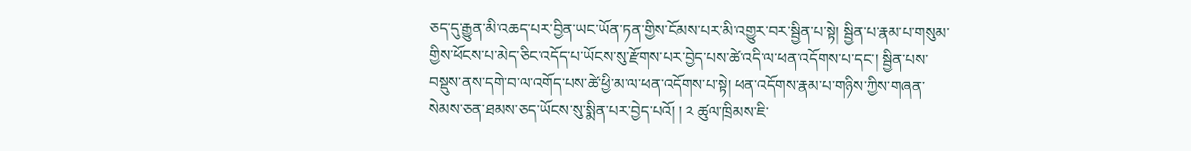ཅད་དུ་རྒྱུན་མི་འཆད་པར་བྱིན་ཡང་ཡོན་ཏན་གྱིས་ངོམས་པར་མི་འགྱུར་བར་སྦྱིན་པ་སྟེ། སྦྱིན་པ་རྣམ་པ་གསུམ་གྱིས་ཕོངས་པ་མེད་ཅིང་འདོད་པ་ཡོངས་སུ་རྫོགས་པར་བྱེད་པས་ཚེ་འདི་ལ་ཕན་འདོགས་པ་དང་། སྦྱིན་པས་བསྡུས་ནས་དགེ་བ་ལ་འགོད་པས་ཚེ་ཕྱི་མ་ལ་ཕན་འདོགས་པ་སྟེ། ཕན་འདོགས་རྣམ་པ་གཉིས་ཀྱིས་གཞན་སེམས་ཅན་ཐམས་ཅད་ཡོངས་སུ་སྨིན་པར་བྱེད་པའོ། ། ༢ ཚུལ་ཁྲིམས་ཇི་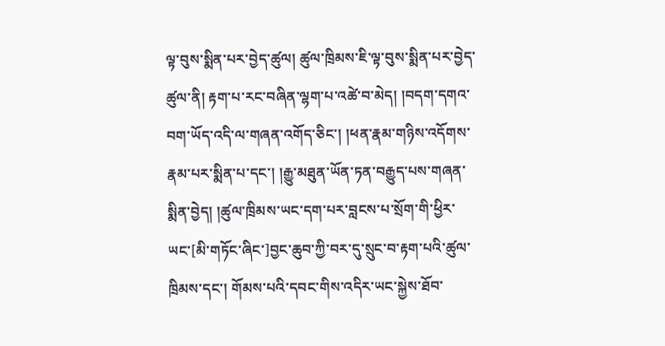ལྟ་བུས་སྨིན་པར་བྱེད་ཚུལ། ཚུལ་ཁྲིམས་ཇི་ལྟ་བུས་སྨིན་པར་བྱེད་ཚུལ་ནི། རྟག་པ་རང་བཞིན་ལྷག་པ་འཚེ་བ་མེད། །བདག་དགའ་བག་ཡོད་འདི་ལ་གཞན་འགོད་ཅིང་། །ཕན་རྣམ་གཉིས་འདོགས་རྣམ་པར་སྨིན་པ་དང་། །རྒྱུ་མཐུན་ཡོན་ཏན་བརྒྱུད་པས་གཞན་སྨིན་བྱེད། །ཚུལ་ཁྲིམས་ཡང་དག་པར་བླངས་པ་སྲོག་གི་ཕྱིར་ཡང་[མི་གཏོང་ཞིང་]བྱང་ཆུབ་ཀྱི་བར་དུ་སྲུང་བ་རྟག་པའི་ཚུལ་ཁྲིམས་དང་། གོམས་པའི་དབང་གིས་འདིར་ཡང་སྐྱེས་ཐོབ་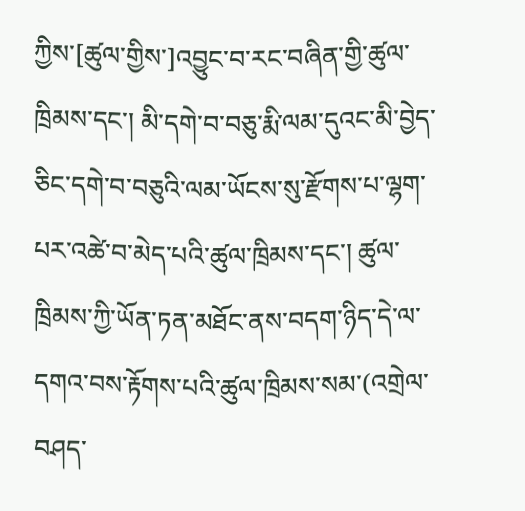ཀྱིས་[ཚུལ་གྱིས་]འབྱུང་བ་རང་བཞིན་གྱི་ཚུལ་ཁྲིམས་དང་། མི་དགེ་བ་བཅུ་རྨི་ལམ་དུའང་མི་བྱེད་ཅིང་དགེ་བ་བཅུའི་ལམ་ཡོངས་སུ་རྫོགས་པ་ལྷག་པར་འཚེ་བ་མེད་པའི་ཚུལ་ཁྲིམས་དང་། ཚུལ་ཁྲིམས་ཀྱི་ཡོན་ཏན་མཐོང་ནས་བདག་ཉིད་དེ་ལ་དགའ་བས་རྟོགས་པའི་ཚུལ་ཁྲིམས་སམ་(འགྲེལ་བཤད་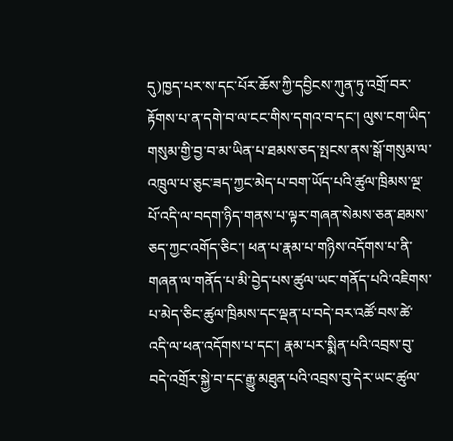དུ)ཁྱད་པར་ས་དང་པོར་ཆོས་ཀྱི་དབྱིངས་ཀུན་ཏུ་འགྲོ་བར་རྟོགས་པ་ན་དགེ་བ་ལ་ངང་གིས་དགའ་བ་དང་། ལུས་ངག་ཡིད་གསུམ་གྱི་བྱ་བ་མ་ཡིན་པ་ཐམས་ཅད་སྤངས་ནས་སྒོ་གསུམ་ལ་འཁྲུལ་པ་ཅུང་ཟད་ཀྱང་མེད་པ་བག་ཡོད་པའི་ཚུལ་ཁྲིམས་ལྔ་པོ་འདི་ལ་བདག་ཉིད་གནས་པ་ལྟར་གཞན་སེམས་ཅན་ཐམས་ཅད་ཀྱང་འགོད་ཅིང་། ཕན་པ་རྣམ་པ་གཉིས་འདོགས་པ་ནི་གཞན་ལ་གནོད་པ་མི་བྱེད་པས་ཚུལ་ཡང་གནོད་པའི་འཇིགས་པ་མེད་ཅིང་ཚུལ་ཁྲིམས་དང་ལྡན་པ་བདེ་བར་འཚོ་བས་ཚེ་འདི་ལ་ཕན་འདོགས་པ་དང་། རྣམ་པར་སྨིན་པའི་འབྲས་བུ་བདེ་འགྲོར་སྐྱེ་བ་དང་རྒྱུ་མཐུན་པའི་འབྲས་བུ་དེར་ཡང་ཚུལ་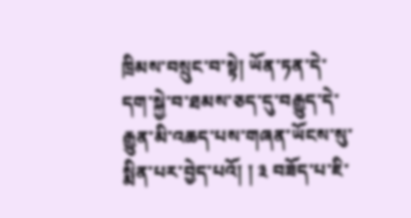ཁྲིམས་བསྲུང་བ་སྟེ། ཡོན་ཏན་དེ་དག་སྐྱེ་བ་ཐམས་ཅད་དུ་བརྒྱུད་དེ་རྒྱུན་མི་འཆད་པས་གཞན་ཡོངས་སུ་སྨིན་པར་བྱེད་པའོ། ། ༣ བཟོད་པ་ཇི་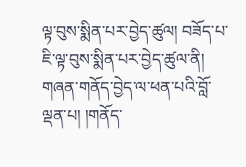ལྟ་བུས་སྨིན་པར་བྱེད་ཚུལ། བཟོད་པ་ཇི་ལྟ་བུས་སྨིན་པར་བྱེད་ཚུལ་ནི། གཞན་གནོད་བྱེད་ལ་ཕན་པའི་བློ་ལྡན་པ། །གནོད་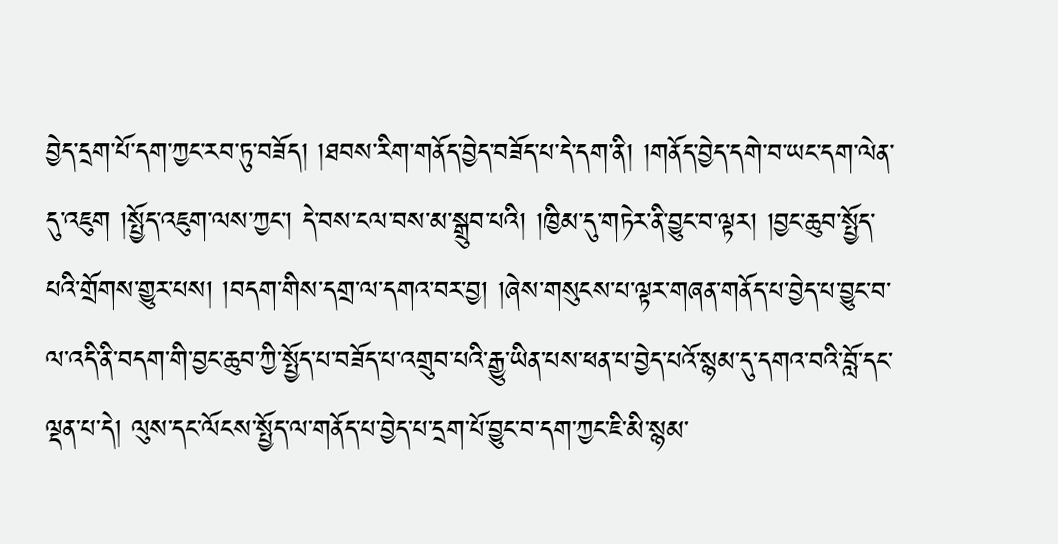བྱེད་དྲག་པོ་དག་ཀྱང་རབ་ཏུ་བཟོད། །ཐབས་རིག་གནོད་བྱེད་བཟོད་པ་དེ་དག་ནི། །གནོད་བྱེད་དགེ་བ་ཡང་དག་ལེན་དུ་འཇུག །སྤྱོད་འཇུག་ལས་ཀྱང་། དེ་བས་ངལ་བས་མ་སྒྲུབ་པའི། །ཁྱིམ་དུ་གཏེར་ནི་བྱུང་བ་ལྟར། །བྱང་ཆུབ་སྤྱོད་པའི་གྲོགས་གྱུར་པས། །བདག་གིས་དགྲ་ལ་དགའ་བར་བྱ། །ཞེས་གསུངས་པ་ལྟར་གཞན་གནོད་པ་བྱེད་པ་བྱུང་བ་ལ་འདི་ནི་བདག་གི་བྱང་ཆུབ་ཀྱི་སྤྱོད་པ་བཟོད་པ་འགྲུབ་པའི་རྒྱུ་ཡིན་པས་ཕན་པ་བྱེད་པའོ་སྙམ་དུ་དགའ་བའི་བློ་དང་ལྡན་པ་དེ། ལུས་དང་ལོངས་སྤྱོད་ལ་གནོད་པ་བྱེད་པ་དྲག་པོ་བྱུང་བ་དག་ཀྱང་ཇི་མི་སྙམ་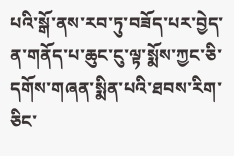པའི་སྒོ་ནས་རབ་ཏུ་བཟོད་པར་བྱེད་ན་གནོད་པ་ཆུང་ངུ་ལྟ་སྨོས་ཀྱང་ཅི་དགོས་གཞན་སྨིན་པའི་ཐབས་རིག་ཅིང་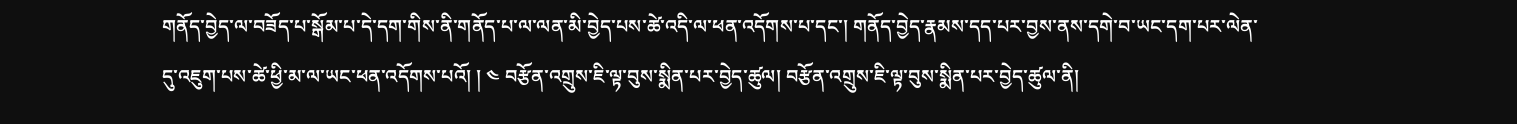གནོད་བྱེད་ལ་བཟོད་པ་སྒོམ་པ་དེ་དག་གིས་ནི་གནོད་པ་ལ་ལན་མི་བྱེད་པས་ཚེ་འདི་ལ་ཕན་འདོགས་པ་དང་། གནོད་བྱེད་རྣམས་དད་པར་བྱས་ནས་དགེ་བ་ཡང་དག་པར་ལེན་དུ་འཇུག་པས་ཚེ་ཕྱི་མ་ལ་ཡང་ཕན་འདོགས་པའོ། ། ༤ བརྩོན་འགྲུས་ཇི་ལྟ་བུས་སྨིན་པར་བྱེད་ཚུལ། བརྩོན་འགྲུས་ཇི་ལྟ་བུས་སྨིན་པར་བྱེད་ཚུལ་ནི།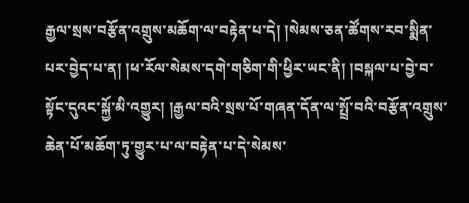རྒྱལ་སྲས་བརྩོན་འགྲུས་མཆོག་ལ་བརྟེན་པ་དེ། །སེམས་ཅན་ཚོགས་རབ་སྨིན་པར་བྱེད་པ་ན། །ཕ་རོལ་སེམས་དགེ་གཅིག་གི་ཕྱིར་ཡང་ནི། །བསྐལ་པ་བྱེ་བ་སྟོང་དུའང་སྐྱོ་མི་འགྱུར། །རྒྱལ་བའི་སྲས་པོ་གཞན་དོན་ལ་སྤྲོ་བའི་བརྩོན་འགྲུས་ཆེན་པོ་མཆོག་ཏུ་གྱུར་པ་ལ་བརྟེན་པ་དེ་སེམས་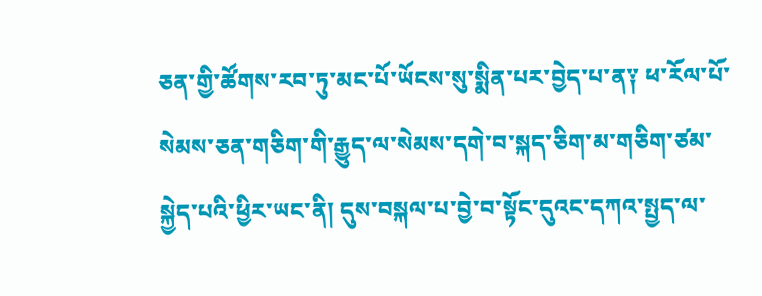ཅན་གྱི་ཚོགས་རབ་ཏུ་མང་པོ་ཡོངས་སུ་སྨིན་པར་བྱེད་པ་ན༑ ཕ་རོལ་པོ་སེམས་ཅན་གཅིག་གི་རྒྱུད་ལ་སེམས་དགེ་བ་སྐད་ཅིག་མ་གཅིག་ཙམ་སྐྱེད་པའི་ཕྱིར་ཡང་ནི། དུས་བསྐལ་པ་བྱེ་བ་སྟོང་དུའང་དཀའ་སྤྱད་ལ་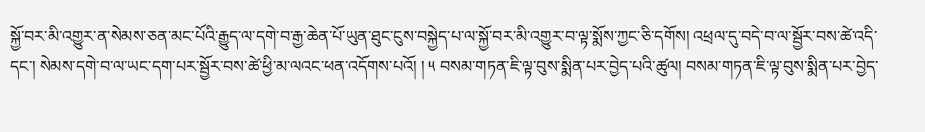སྐྱོ་བར་མི་འགྱུར་ན་སེམས་ཅན་མང་པོའི་རྒྱུད་ལ་དགེ་བ་རྒྱ་ཆེན་པོ་ཡུན་ཐུང་ངུས་བསྐྱེད་པ་ལ་སྐྱོ་བར་མི་འགྱུར་བ་ལྟ་སྨོས་ཀྱང་ཅི་དགོས། འཕྲལ་དུ་བདེ་བ་ལ་སྦྱོར་བས་ཚེ་འདི་དང་། སེམས་དགེ་བ་ལ་ཡང་དག་པར་སྦྱོར་བས་ཚེ་ཕྱི་མ་ལའང་ཕན་འདོགས་པའོ། ། ༥ བསམ་གཏན་ཇི་ལྟ་བུས་སྨིན་པར་བྱེད་པའི་ཚུལ། བསམ་གཏན་ཇི་ལྟ་བུས་སྨིན་པར་བྱེད་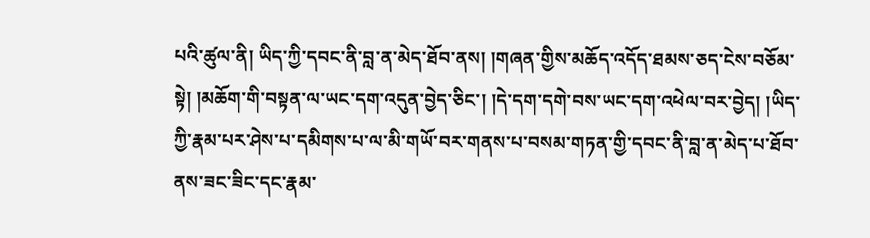པའི་ཚུལ་ནི། ཡིད་ཀྱི་དབང་ནི་བླ་ན་མེད་ཐོབ་ནས། །གཞན་གྱིས་མཆོད་འདོད་ཐམས་ཅད་ངེས་བཅོམ་སྟེ། །མཆོག་གི་བསྟན་ལ་ཡང་དག་འདུན་བྱེད་ཅིང་། །དེ་དག་དགེ་བས་ཡང་དག་འཕེལ་བར་བྱེད། །ཡིད་ཀྱི་རྣམ་པར་ཤེས་པ་དམིགས་པ་ལ་མི་གཡོ་བར་གནས་པ་བསམ་གཏན་གྱི་དབང་ནི་བླ་ན་མེད་པ་ཐོབ་ནས་ཟང་ཟིང་དང་རྣམ་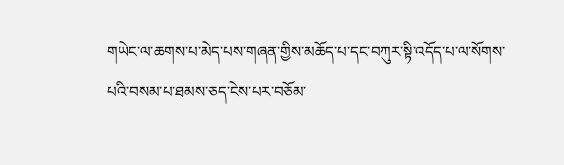གཡེང་ལ་ཆགས་པ་མེད་པས་གཞན་གྱིས་མཆོད་པ་དང་བཀུར་སྟི་འདོད་པ་ལ་སོགས་པའི་བསམ་པ་ཐམས་ཅད་ངེས་པར་བཅོམ་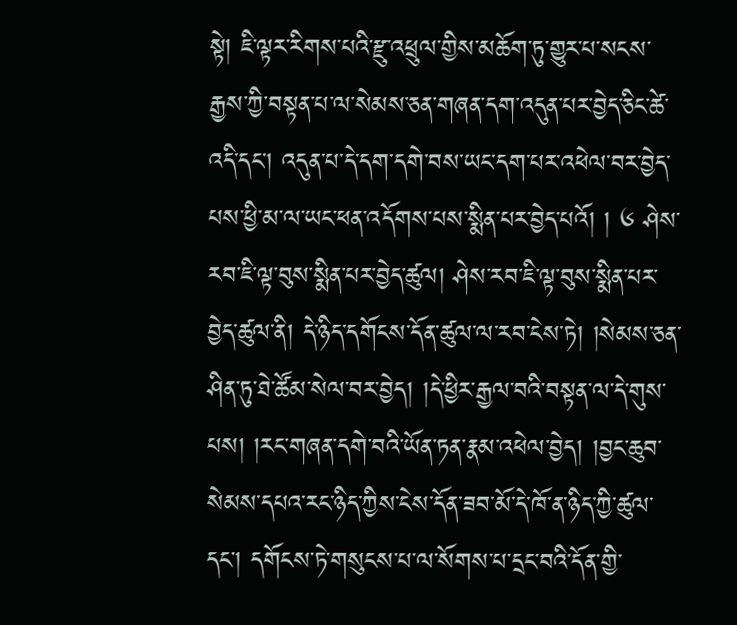སྟེ། ཇི་ལྟར་རིགས་པའི་རྫུ་འཕྲུལ་གྱིས་མཆོག་ཏུ་གྱུར་པ་སངས་རྒྱས་ཀྱི་བསྟན་པ་ལ་སེམས་ཅན་གཞན་དག་འདུན་པར་བྱེད་ཅིང་ཚེ་འདི་དང་། འདུན་པ་དེ་དག་དགེ་བས་ཡང་དག་པར་འཕེལ་བར་བྱེད་པས་ཕྱི་མ་ལ་ཡང་ཕན་འདོགས་པས་སྨིན་པར་བྱེད་པའོ། ། ༦ ཤེས་རབ་ཇི་ལྟ་བུས་སྨིན་པར་བྱེད་ཚུལ། ཤེས་རབ་ཇི་ལྟ་བུས་སྨིན་པར་བྱེད་ཚུལ་ནི། དེ་ཉིད་དགོངས་དོན་ཚུལ་ལ་རབ་ངེས་ཏེ། །སེམས་ཅན་ཤིན་ཏུ་ཐེ་ཚོམ་སེལ་བར་བྱེད། །དེ་ཕྱིར་རྒྱལ་བའི་བསྟན་ལ་དེ་གུས་པས། །རང་གཞན་དགེ་བའི་ཡོན་ཏན་རྣམ་འཕེལ་བྱེད། །བྱང་ཆུབ་སེམས་དཔའ་རང་ཉིད་ཀྱིས་ངེས་དོན་ཟབ་མོ་དེ་ཁོ་ན་ཉིད་ཀྱི་ཚུལ་དང་། དགོངས་ཏེ་གསུངས་པ་ལ་སོགས་པ་དྲང་བའི་དོན་གྱི་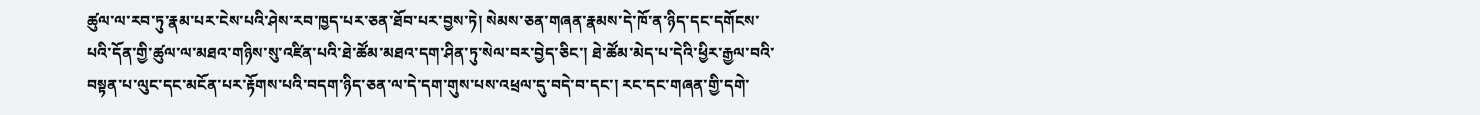ཚུལ་ལ་རབ་ཏུ་རྣམ་པར་ངེས་པའི་ཤེས་རབ་ཁྱད་པར་ཅན་ཐོབ་པར་བྱས་ཏེ། སེམས་ཅན་གཞན་རྣམས་དེ་ཁོ་ན་ཉིད་དང་དགོངས་པའི་དོན་གྱི་ཚུལ་ལ་མཐའ་གཉིས་སུ་འཛིན་པའི་ཐེ་ཚོམ་མཐའ་དག་ཤིན་ཏུ་སེལ་བར་བྱེད་ཅིང་། ཐེ་ཚོམ་མེད་པ་དེའི་ཕྱིར་རྒྱལ་བའི་བསྟན་པ་ལུང་དང་མངོན་པར་རྟོགས་པའི་བདག་ཉིད་ཅན་ལ་དེ་དག་གུས་པས་འཕྲལ་དུ་བདེ་བ་དང་། རང་དང་གཞན་གྱི་དགེ་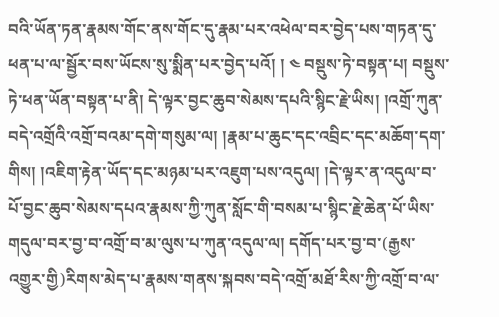བའི་ཡོན་ཏན་རྣམས་གོང་ནས་གོང་དུ་རྣམ་པར་འཕེལ་བར་བྱེད་པས་གཏན་དུ་ཕན་པ་ལ་སྦྱོར་བས་ཡོངས་སུ་སྨིན་པར་བྱེད་པའོ། ། ༤ བསྡུས་ཏེ་བསྟན་པ། བསྡུས་ཏེ་ཕན་ཡོན་བསྟན་པ་ནི། དེ་ལྟར་བྱང་ཆུབ་སེམས་དཔའི་སྙིང་རྗེ་ཡིས། །འགྲོ་ཀུན་བདེ་འགྲོའི་འགྲོ་བའམ་དགེ་གསུམ་ལ། །རྣམ་པ་ཆུང་དང་འབྲིང་དང་མཆོག་དག་གིས། །འཇིག་རྟེན་ཡོད་དང་མཉམ་པར་འཇུག་པས་འདུལ། །དེ་ལྟར་ན་འདུལ་བ་པོ་བྱང་ཆུབ་སེམས་དཔའ་རྣམས་ཀྱི་ཀུན་སློང་གི་བསམ་པ་སྙིང་རྗེ་ཆེན་པོ་ཡིས་གདུལ་བར་བྱ་བ་འགྲོ་བ་མ་ལུས་པ་ཀུན་འདུལ་ལ། དགོད་པར་བྱ་བ་(རྒྱས་འགྱུར་གྱི)རིགས་མེད་པ་རྣམས་གནས་སྐབས་བདེ་འགྲོ་མཐོ་རིས་ཀྱི་འགྲོ་བ་ལ་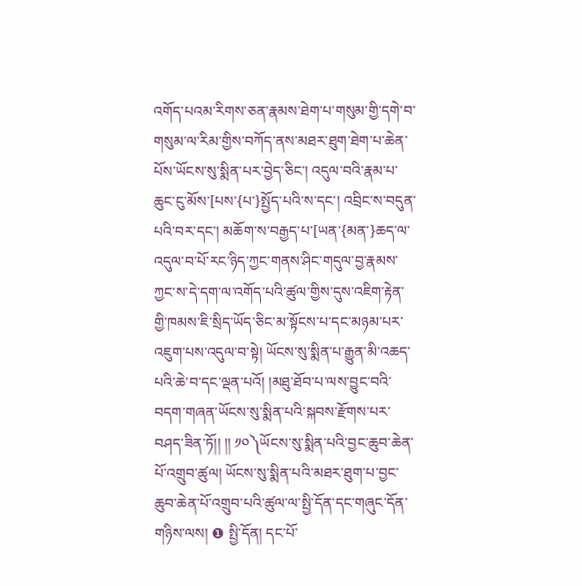འགོད་པའམ་རིགས་ཅན་རྣམས་ཐེག་པ་གསུམ་གྱི་དགེ་བ་གསུམ་ལ་རིམ་གྱིས་བཀོད་ནས་མཐར་ཐུག་ཐེག་པ་ཆེན་པོས་ཡོངས་སུ་སྨིན་པར་བྱེད་ཅིང་། འདུལ་བའི་རྣམ་པ་ཆུང་ངུ་མོས་[པས་{པ་}སྤྱོད་པའི་ས་དང་། འབྲིང་ས་བདུན་པའི་བར་དང་། མཆོག་ས་བརྒྱད་པ་[ཡན་{མན་}ཆད་ལ་འདུལ་བ་པོ་རང་ཉིད་ཀྱང་གནས་ཤིང་གདུལ་བྱ་རྣམས་ཀྱང་ས་དེ་དག་ལ་འགོད་པའི་ཚུལ་གྱིས་དུས་འཇིག་རྟེན་གྱི་ཁམས་ཇི་སྲིད་ཡོད་ཅིང་མ་སྟོངས་པ་དང་མཉམ་པར་འཇུག་པས་འདུལ་བ་སྟེ། ཡོངས་སུ་སྨིན་པ་རྒྱུན་མི་འཆད་པའི་ཆེ་བ་དང་ལྡན་པའོ། །མཐུ་ཐོབ་པ་ལས་བྱུང་བའི་བདག་གཞན་ཡོངས་སུ་སྨིན་པའི་སྐབས་རྫོགས་པར་བཤད་ཟིན་ཏོ།། །། ༡༠༽ཡོངས་སུ་སྨིན་པའི་བྱང་ཆུབ་ཆེན་པོ་འགྲུབ་ཚུལ། ཡོངས་སུ་སྨིན་པའི་མཐར་ཐུག་པ་བྱང་ཆུབ་ཆེན་པོ་འགྲུབ་པའི་ཚུལ་ལ་སྤྱི་དོན་དང་གཞུང་དོན་གཉིས་ལས། ❶ སྤྱི་དོན། དང་པོ་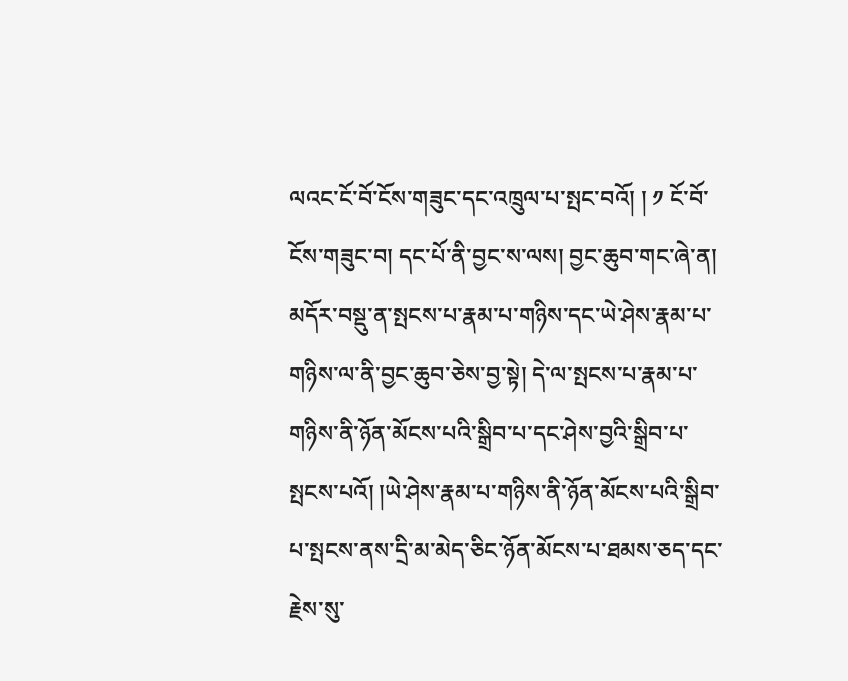ལའང་ངོ་བོ་ངོས་གཟུང་དང་འཁྲུལ་པ་སྤང་བའོ། ། ༡ ངོ་བོ་ངོས་གཟུང་བ། དང་པོ་ནི་བྱང་ས་ལས། བྱང་ཆུབ་གང་ཞེ་ན། མདོར་བསྡུ་ན་སྤངས་པ་རྣམ་པ་གཉིས་དང་ཡེ་ཤེས་རྣམ་པ་གཉིས་ལ་ནི་བྱང་ཆུབ་ཅེས་བྱ་སྟེ། དེ་ལ་སྤངས་པ་རྣམ་པ་གཉིས་ནི་ཉོན་མོངས་པའི་སྒྲིབ་པ་དང་ཤེས་བྱའི་སྒྲིབ་པ་སྤངས་པའོ། །ཡེ་ཤེས་རྣམ་པ་གཉིས་ནི་ཉོན་མོངས་པའི་སྒྲིབ་པ་སྤངས་ནས་དྲི་མ་མེད་ཅིང་ཉོན་མོངས་པ་ཐམས་ཅད་དང་རྗེས་སུ་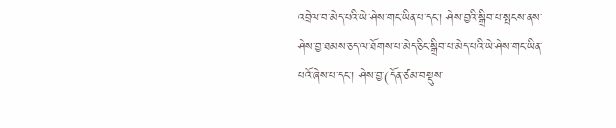འབྲེལ་བ་མེད་པའི་ཡེ་ཤེས་གང་ཡིན་པ་དང་། ཤེས་བྱའི་སྒྲིབ་པ་སྤངས་ནས་ཤེས་བྱ་ཐམས་ཅད་ལ་ཐོགས་པ་མེད་ཅིང་སྒྲིབ་པ་མེད་པའི་ཡེ་ཤེས་གང་ཡིན་པའོ་ཞེས་པ་དང་། ཤེས་བྱ་(དོན་ཙམ་བསྡུས་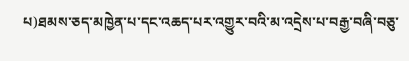པ)ཐམས་ཅད་མཁྱེན་པ་དང་འཆད་པར་འགྱུར་བའི་མ་འདྲེས་པ་བརྒྱ་བཞི་བཅུ་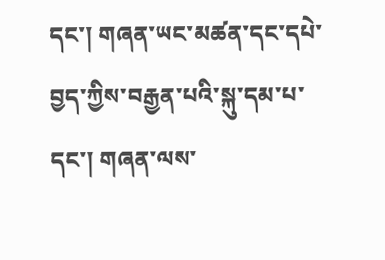དང་། གཞན་ཡང་མཚན་དང་དཔེ་བྱད་ཀྱིས་བརྒྱན་པའི་སྐུ་དམ་པ་དང་། གཞན་ལས་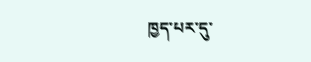ཁྱད་པར་དུ་